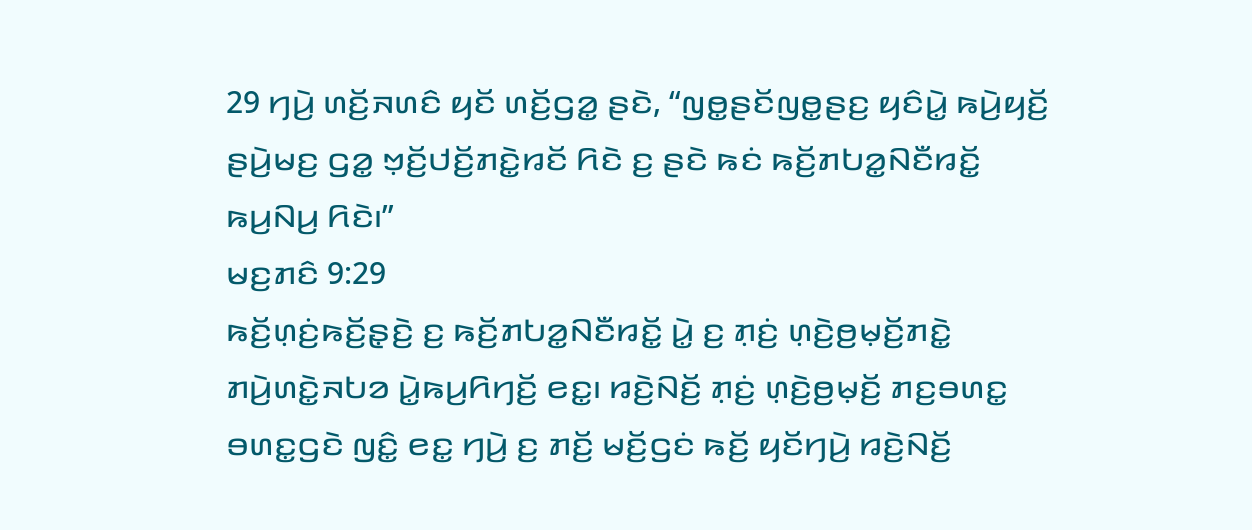29 ꤚꤣꤧ꤬ ꤛꤢꤩ꤬ꤏꤛꤢꤨ ꤟꤢꤩ ꤛꤢꤩ꤬ꤞꤤ꤭ ꤔꤢꤧ, “ꤜꤥ꤭ꤔꤢꤩꤜꤥ꤭ꤔꤢ꤬ ꤟꤢꤨꤣꤧ꤭ ꤒꤣꤧ꤬ꤟꤢꤩ꤬ ꤔꤣꤧ꤬ꤗꤢ꤬ ꤞꤤ꤭ ꤠ꤫ꤢꤩ꤬ꤓꤢꤩ꤬ꤊꤢꤧ꤭ꤙꤢꤩ ꤖꤢꤧ ꤢ꤬ ꤔꤢꤧ ꤒꤢꤦ ꤒꤢꤩ꤬ꤊꤝꤤ꤭ꤡꤢꤪꤙꤢꤩ꤭ ꤒꤣ꤬ꤡꤣ꤬ ꤖꤢꤧ꤯”
ꤗꤢ꤬ꤊꤢꤨ 9:29
ꤒꤢꤩ꤬ꤛ꤫ꤢꤦ꤬ꤒꤢꤩ꤬ꤔ꤫ꤢꤧ꤬ ꤢ꤬ ꤒꤢꤩ꤬ꤊꤝꤤ꤭ꤡꤢꤪꤙꤢꤩ꤭ ꤣꤧ꤭ ꤢ꤬ ꤊ꤫ꤢꤦ꤬ ꤛ꤫ꤢꤧ꤬ꤥ꤬ꤗ꤫ꤢꤩ꤬ꤊꤢꤧ꤭ ꤊꤣꤧ꤬ꤛꤢꤧ꤭ꤏꤝꤤ ꤣꤧ꤭ꤒꤣ꤬ꤖꤚꤢꤩ꤬ ꤕꤢ꤭꤯ ꤙꤢꤧ꤬ꤡꤢꤩ꤬ ꤊ꤫ꤢꤦ꤬ ꤛ꤫ꤢꤧ꤬ꤥ꤬ꤗ꤫ꤢꤩ꤬ ꤊꤢ꤬ꤋꤛꤢ꤭ ꤋꤛꤢ꤭ꤞꤢꤧ ꤜꤢꤨ꤭ ꤕꤢ꤭ ꤚꤣꤧ꤬ ꤢ꤬ ꤊꤢꤩ꤬ ꤗꤢꤩ꤬ꤞꤢꤦ ꤒꤢꤩ꤬ ꤟꤢꤩꤚꤣꤧ꤬ ꤙꤢꤧ꤬ꤡꤢꤩ꤬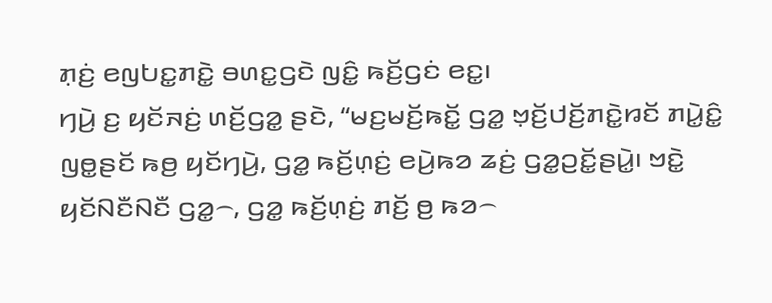ꤊ꤫ꤢꤦ꤬ ꤕꤜꤝꤢ꤭ꤊꤢꤧ꤭ ꤋꤛꤢ꤭ꤞꤢꤧ ꤜꤢꤨ꤭ ꤒꤢꤩ꤬ꤞꤢꤦ ꤕꤢ꤭꤯
ꤚꤣꤧ꤬ ꤢ꤬ ꤟꤢꤩꤏꤢꤦ꤬ ꤛꤢꤩ꤬ꤞꤤ꤭ ꤔꤢꤧ, “ꤗꤢ꤬ꤗꤢꤩ꤬ꤒꤢꤩ꤭ ꤞꤤ꤭ ꤠ꤫ꤢꤩ꤬ꤓꤢꤩ꤬ꤊꤢꤧ꤭ꤙꤢꤩ ꤊꤣꤧ꤭ꤢꤨ꤭ ꤜꤥ꤭ꤔꤢꤩ ꤒꤥ꤬ ꤟꤢꤩꤚꤣꤧ꤬, ꤞꤤ꤭ ꤒꤢꤩ꤬ꤛ꤫ꤢꤦ꤬ ꤕꤣꤧ꤬ꤒꤤ ꤘꤢꤦ꤬ ꤞꤤ꤭ꤑꤢꤩ꤭ꤔꤣꤧ꤭꤯ ꤠꤢꤧ꤭ ꤟꤢꤩꤡꤢꤪꤡꤢꤪ ꤞꤤ꤭꤮, ꤞꤤ꤭ ꤒꤢꤩ꤬ꤛ꤫ꤢꤦ꤬ ꤊꤢꤩ꤬ ꤥ꤬ ꤒꤤ꤮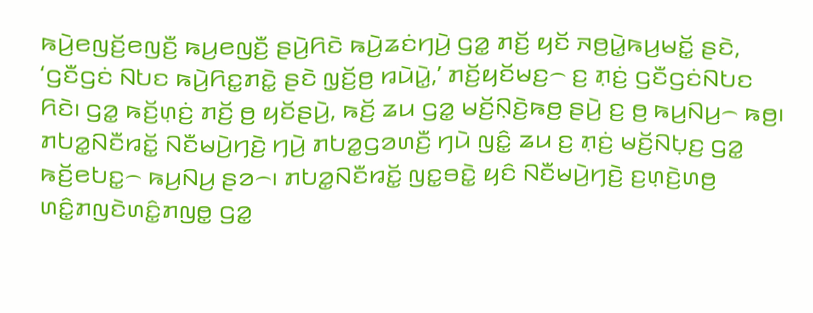ꤒꤣꤧ꤬ꤕꤜꤢꤩ꤬ꤕꤜꤢꤪ꤬ ꤒꤣ꤬ꤕꤜꤢꤪ꤬ ꤔꤣꤧ꤬ꤖꤢꤧ ꤒꤣꤧ꤬ꤘꤢꤦꤚꤣꤧ꤬ ꤞꤤ꤭ ꤊꤢꤩ꤬ ꤟꤢꤩ ꤏꤥ꤬ꤣꤧ꤭ꤒꤣ꤬ꤗꤢꤩ꤭ ꤔꤢꤧ, ‘ꤞꤢꤪꤞꤢꤦ ꤡꤝꤢ ꤒꤣꤧ꤬ꤖꤢ꤭ꤊꤢꤧ꤭ ꤔꤢꤧ ꤜ꤫ꤢꤩ꤬ꤥ꤬ ꤙꤣꤧꤣꤧ꤭,’ ꤊꤢꤩ꤬ꤟꤢꤩꤗꤢ꤬꤮ ꤢ꤬ ꤊ꤫ꤢꤦ꤬ ꤞꤢꤪꤞꤢꤦꤡꤝꤢ ꤖꤢꤧ꤯ ꤞꤤ꤭ ꤒꤢꤩ꤬ꤛ꤫ꤢꤦ꤬ ꤊꤢꤩ꤬ ꤥ꤬ ꤟꤢꤩꤔꤣꤧ꤬, ꤒꤢꤩ꤬ ꤘꤣ ꤞꤤ꤭ ꤗꤢꤩ꤬ꤡ꤫ꤢꤧ꤬ꤒꤥ꤬ ꤔꤣꤧ꤬ ꤢ꤬ ꤥ꤬ ꤒꤣ꤬ꤡꤣ꤬꤮ ꤒꤥ꤬꤯
ꤊꤝꤤ꤭ꤡꤢꤪꤙꤢꤩ꤭ ꤡꤢꤪꤗꤣꤧ꤬ꤚꤢꤧ꤬ ꤚꤣꤧ꤬ ꤊꤝꤤ꤭ꤞꤤꤛꤢꤪ꤬ ꤚꤣꤧ ꤜꤢꤨ꤭ ꤘꤣ ꤢ꤬ ꤊ꤫ꤢꤦ꤬ ꤗꤢꤩ꤬ꤡꤝ꤫ꤢ꤬ ꤞꤤ꤭ ꤒꤢꤩ꤬ꤕꤝꤢ꤭꤮ ꤒꤣ꤬ꤡꤣ꤬ ꤔꤤ꤮꤯ ꤊꤝꤤ꤭ꤡꤢꤪꤙꤢꤩ꤭ ꤜꤢ꤭ꤋꤢꤧ꤭ ꤟꤢꤨ ꤡꤢꤪꤗꤣꤧ꤬ꤚꤢꤧ꤬ ꤢ꤬ꤛ꤫ꤢꤧ꤬ꤛꤥ꤬ ꤛꤢꤨ꤭ꤊꤜꤢꤧꤛꤢꤨ꤭ꤊꤜꤥ꤭ ꤞꤤ꤭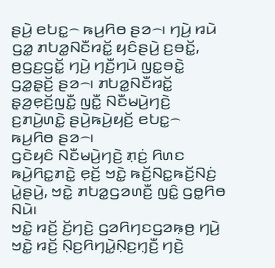ꤔꤣꤧ꤬ ꤕꤝꤢ꤭꤮ ꤒꤣ꤬ꤖꤥ ꤔꤤ꤮꤯ ꤚꤣꤧ꤬ ꤙꤣꤧ ꤞꤤ꤭ ꤊꤝꤤ꤭ꤡꤢꤪꤙꤢꤩ꤭ ꤟꤢꤨꤔꤣꤧ꤬ ꤢ꤬ꤋꤢꤩ꤭, ꤥ꤬ꤞꤢ꤬ꤞꤢꤩ꤭ ꤚꤣꤧ꤬ ꤚꤢꤪ꤬ꤚꤣꤧ ꤜꤢ꤭ꤋꤢꤧ꤭ ꤞꤤ꤭ꤔ꤫ꤢꤩ꤬ ꤔꤤ꤮꤯ ꤊꤝꤤ꤭ꤡꤢꤪꤙꤢꤩ꤭ ꤔ꤫ꤤ꤬ꤕ꤫ꤢꤩ꤬ꤜꤢꤪ꤭ ꤜꤢꤪ꤭ ꤡꤢꤪꤗꤣꤧ꤬ꤚꤢꤧ꤬ ꤢ꤬ꤊꤣꤧ꤬ꤛꤢꤧ꤭ ꤔꤣꤧ꤬ꤒꤣꤧ꤬ꤟꤢꤩ꤬ ꤕꤝꤢ꤭꤮ ꤒꤣ꤬ꤖꤥ ꤔꤤ꤮꤯
ꤞꤢꤧꤟꤢꤨ ꤡꤢꤪꤗꤣꤧ꤬ꤚꤢꤧ꤬ ꤊ꤫ꤢꤦ꤬ ꤖꤛꤢ ꤒꤣꤧ꤬ꤖꤢ꤭ꤊꤢꤧ꤭ ꤕ꤫ꤢꤩ꤬ ꤠꤢꤧ꤭ ꤒꤢꤩ꤬ꤡꤢ꤭ꤒꤢꤩ꤬ꤡꤢꤦ꤬ ꤣꤧ꤭ꤔꤣꤧ꤬, ꤠꤢꤧ꤭ ꤊꤝꤤ꤭ꤞꤤꤛꤢꤪ꤬ ꤜꤢꤨ꤭ ꤞꤥ꤭ꤖꤥ ꤡꤣꤧ꤯
ꤠꤢꤧ꤭ ꤙꤢꤩ꤬ ꤢꤩ꤬ꤚꤢꤧ꤬ ꤞꤤꤖꤚꤢꤞꤤꤒ꤫ꤥ꤬ ꤚꤣꤧ꤬ ꤠꤢꤧ꤭ ꤙꤢꤩ꤬ ꤡ꤫ꤢ꤬ꤖꤚꤣꤧ꤭ꤡ꤫ꤢ꤬ꤚ꤫ꤢꤪ꤬ ꤚꤢꤧ꤬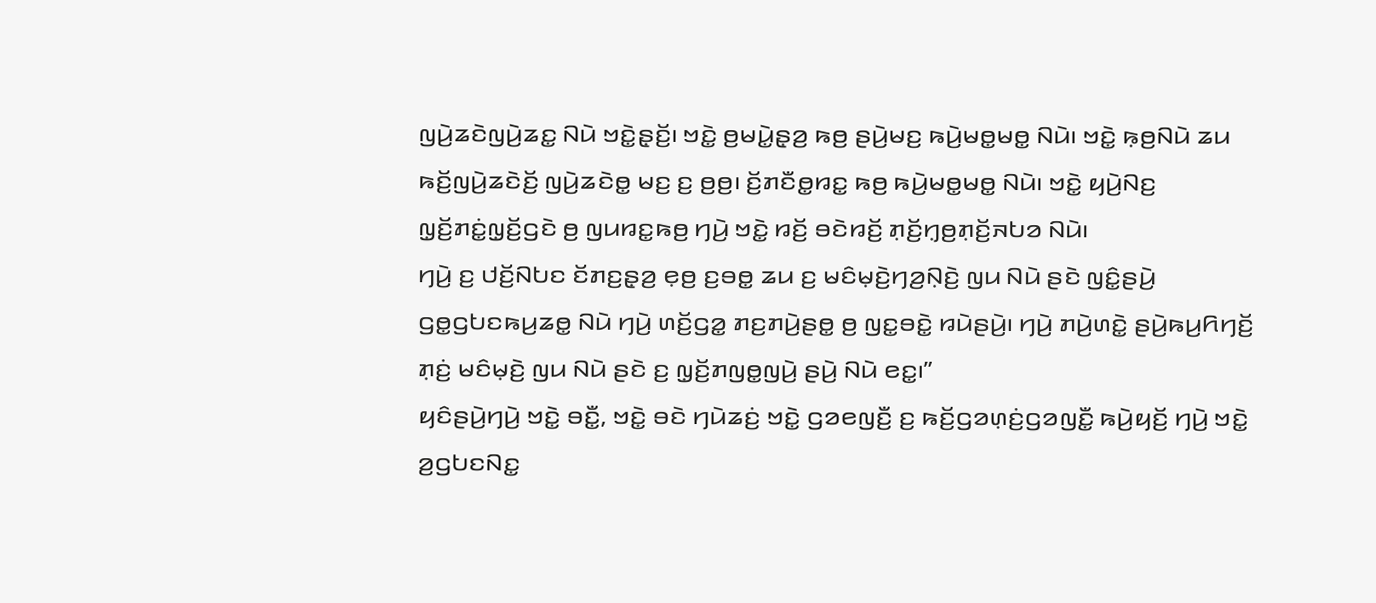ꤜꤣꤧ꤬ꤘꤢꤧꤜꤣꤧ꤬ꤘꤢ꤭ ꤡꤣꤧ ꤠꤢꤧ꤭ꤔ꤫ꤢꤩ꤬꤯ ꤠꤢꤧ꤭ ꤥ꤬ꤗꤣꤧ꤭ꤔ꤫ꤤ꤬ ꤒꤥ꤬ ꤔꤣꤧ꤬ꤗꤢ꤬ ꤒꤣꤧ꤬ꤗꤥ꤭ꤗꤥ꤭ ꤡꤣꤧ꤯ ꤠꤢꤧ꤭ ꤒ꤫ꤥ꤬ꤡꤣꤧ ꤘꤣ ꤒꤢꤩ꤬ꤜꤣꤧ꤬ꤘꤢꤧꤢꤩ꤬ ꤜꤣꤧ꤬ꤘꤢꤧꤥ꤭ ꤗꤢ꤬ ꤢ꤬ ꤥ꤬ꤥ꤬꤯ ꤢꤩ꤬ꤊꤢꤪꤥ꤭ꤙꤢ꤭ ꤒꤥ꤬ ꤒꤣꤧ꤬ꤗꤥ꤭ꤗꤥ꤭ ꤡꤣꤧ꤯ ꤠꤢꤧ꤭ ꤟꤣꤧ꤬ꤡꤢ꤬ ꤜ꤫ꤢꤩ꤬ꤊꤢꤦ꤭ꤜ꤫ꤢꤩ꤬ꤞꤢꤧ ꤥ꤬ ꤜꤣꤙꤢ꤭ꤒꤥ꤬ ꤚꤣꤧ꤬ ꤠꤢꤧ꤭ ꤙꤢꤩ꤬ ꤋꤢꤧꤙꤢꤩ꤬ ꤊ꤫ꤢꤩ꤬ꤚ꤫ꤥ꤬ꤊ꤫ꤢꤩ꤬ꤏꤝꤤ ꤡꤣꤧ꤯
ꤚꤣꤧ꤬ ꤢ꤬ ꤓꤢꤩ꤬ꤡꤝꤢ ꤢꤩꤊꤢ꤬ꤔ꤫ꤤ꤬ ꤕ꤫ꤥ꤬ ꤢ꤬ꤋꤥ꤭ ꤘꤣ ꤢ꤬ ꤗꤢꤨꤗ꤫ꤢꤧ꤬ꤚꤤ꤬ꤡ꤫ꤢꤧ꤬ ꤜꤣ ꤡꤣꤧ ꤔꤢꤧ ꤜꤢꤨ꤭ꤔꤣꤧ꤬ ꤞꤥ꤭ꤞꤝꤢꤒꤣ꤬ꤘꤥ꤭ ꤡꤣꤧ ꤚꤣꤧ꤬ ꤛꤢꤩ꤬ꤞꤤ꤭ ꤊꤢ꤬ꤊꤣꤧ꤬ꤔꤥ꤭ ꤥ꤬ ꤜꤢ꤭ꤋꤢꤧ꤭ ꤙꤣꤧꤔꤣꤧ꤬꤯ ꤚꤣꤧ꤬ ꤊꤣꤧ꤬ꤛꤢꤧ꤭ ꤔꤣꤧ꤬ꤒꤣ꤬ꤖꤚꤢꤩ꤬ ꤊ꤫ꤢꤦ꤬ ꤗꤢꤨꤗ꤫ꤢꤧ꤬ ꤜꤣ ꤡꤣꤧ ꤔꤢꤧ ꤢ꤬ ꤜ꤫ꤢꤩ꤬ꤊꤜꤥ꤭ꤜꤣꤧ꤬ ꤔꤣꤧ꤬ ꤡꤣꤧ ꤕꤢ꤭꤯”
ꤟꤢꤨꤔꤣꤧ꤬ꤚꤣꤧ꤬ ꤠꤢꤧ꤭ ꤋꤢꤪ꤭, ꤠꤢꤧ꤭ ꤋꤢꤧ ꤚꤣꤧꤘꤢꤦ꤬ ꤠꤢꤧ꤭ ꤞꤤꤕꤜꤢꤪ꤬ ꤢ꤬ ꤒꤢꤩ꤬ꤞꤤꤛ꤫ꤢꤦ꤬ꤞꤤꤜꤢꤪ꤭ ꤒꤣꤧ꤬ꤟꤢꤩ꤬ ꤚꤣꤧ꤬ ꤠꤢꤧ꤭ ꤤ꤬ꤞꤝꤢꤡꤢ꤭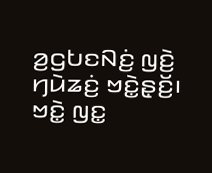ꤤ꤬ꤞꤝꤢꤡꤢꤦ꤬ ꤜꤢꤧ꤬ ꤚꤣꤧꤘꤢꤦ꤬ ꤠꤢꤧ꤭ꤔ꤫ꤢꤩ꤬꤯ ꤠꤢꤧ꤭ ꤜꤢ꤭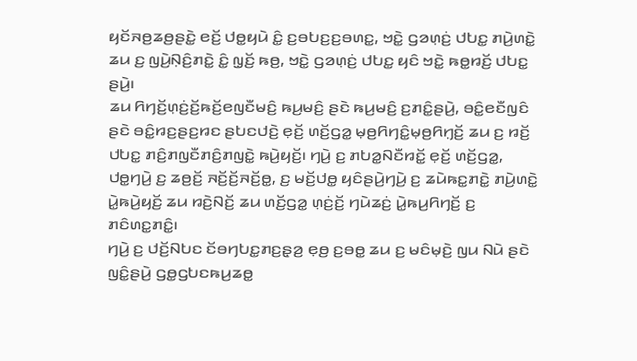ꤟꤢꤩꤏꤥ꤬ꤘꤥ꤬ꤔꤢꤧ꤭ ꤕꤢꤩ꤬ ꤓꤥ꤭ꤟꤣꤧ ꤢꤨ꤭ ꤢ꤬ꤋꤝꤢ꤬ꤢ꤬ꤋꤛꤢ꤭, ꤠꤢꤧ꤭ ꤞꤤꤛ꤫ꤢꤦ꤬ ꤓꤝꤢ꤭ ꤊꤣꤧ꤬ꤛꤢꤧ꤭ ꤘꤣ ꤢ꤬ ꤜꤣꤧ꤬ꤡ꤫ꤢꤨ꤬ꤊꤢꤧ꤭ ꤢꤨ꤭ ꤜ꤫ꤢꤩ꤬ ꤒꤥ꤬, ꤠꤢꤧ꤭ ꤞꤤꤛ꤫ꤢꤦ꤬ ꤓꤝꤢ꤭ ꤟꤢꤨ ꤠꤢꤧ꤭ ꤒꤥ꤭ꤙꤢꤩ꤬ ꤓꤝꤢ꤭ ꤔꤣꤧ꤬꤯
ꤘꤣ ꤖꤚꤢꤩ꤬ꤛ꤫ꤢꤦ꤬ꤢꤩ꤬ꤒꤢꤩ꤬ꤕꤜꤢꤪꤗꤢꤨ꤬ ꤒꤣ꤬ꤗꤢꤨ꤬ ꤔꤢꤧ ꤒꤣ꤬ꤗꤢꤨ꤬ ꤢ꤬ꤊꤢꤨ꤭ꤔꤣꤧ꤬, ꤋꤢꤨ꤭ꤕꤢꤪꤜꤢꤨ ꤔꤢꤧ ꤋꤢꤨ꤭ꤙꤢ꤬ꤔꤢ꤬ꤙꤢ ꤔꤝꤢꤓꤢꤧ꤬ ꤕ꤫ꤢꤩ꤬ ꤛꤢꤩ꤬ꤞꤤ꤭ ꤗ꤫ꤥ꤬ꤖꤚꤢꤨ꤭ꤗ꤫ꤥ꤬ꤖꤚ꤫ꤢꤩ꤬ ꤘꤣ ꤢ꤬ ꤙꤢꤩ꤬ ꤓꤝꤢ꤭ ꤊꤢꤨ꤬ꤊꤜꤢꤪꤊꤢꤨ꤬ꤊꤜꤢꤧ꤭ ꤒꤣꤧ꤬ꤟꤢꤩ꤬꤯ ꤚꤣꤧ꤬ ꤢ꤬ ꤊꤝꤤ꤭ꤡꤢꤪꤙꤢꤩ꤭ ꤕ꤫ꤢꤩ꤬ ꤛꤢꤩ꤬ꤞꤤ꤭, ꤓꤥ꤭ꤚꤣꤧ꤬ ꤢ꤬ ꤘꤥ꤬ꤢꤩ꤬ ꤏꤢꤩ꤬ꤢꤩ꤬ꤏꤢꤩ꤬ꤥ꤭, ꤢ꤬ ꤗꤢꤩ꤬ꤓꤥ꤭ ꤟꤢꤨꤔꤣꤧ꤬ꤚꤣꤧ꤬ ꤢ꤬ ꤘꤣꤧꤒꤢ꤭ꤊꤢꤧ꤭ ꤊꤣꤧ꤬ꤛꤢꤧ꤭ ꤣꤧ꤭ꤒꤣꤧ꤬ꤟꤢꤩ꤬ ꤘꤣ ꤙꤢꤧ꤬ꤡꤢꤩ꤬ ꤘꤣ ꤛꤢꤩ꤬ꤞꤤ꤭ ꤛ꤫ꤢꤦ꤬ꤢꤩ꤬ ꤚꤣꤧꤘꤢꤦ꤬ ꤣꤧ꤭ꤒꤣ꤬ꤖꤚꤢꤩ꤬ ꤢ꤬ ꤊꤢꤨꤛꤢ꤭ꤊꤢꤨ꤭꤯
ꤚꤣꤧ꤬ ꤢ꤬ ꤓꤢꤩ꤬ꤡꤝꤢ ꤢꤩꤋꤚꤝꤢ꤭ꤊꤢ꤬ꤔ꤫ꤤ꤬ ꤕ꤫ꤥ꤬ ꤢ꤬ꤋꤥ꤭ ꤘꤣ ꤢ꤬ ꤗꤢꤨꤗ꤫ꤢꤧ꤬ ꤜꤣ ꤡꤣꤧ ꤔꤢꤧ ꤜꤢꤨ꤭ꤔꤣꤧ꤬ ꤞꤥ꤭ꤞꤝꤢꤒꤣ꤬ꤘꤥ꤭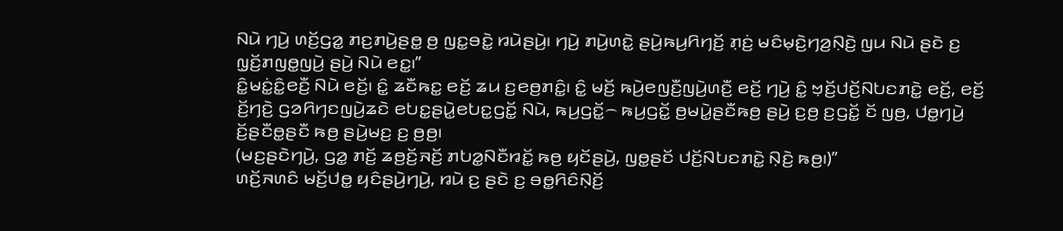ꤡꤣꤧ ꤚꤣꤧ꤬ ꤛꤢꤩ꤬ꤞꤤ꤭ ꤊꤢ꤬ꤊꤣꤧ꤬ꤔꤥ꤭ ꤥ꤬ ꤜꤢ꤭ꤋꤢꤧ꤭ ꤙꤣꤧꤔꤣꤧ꤬꤯ ꤚꤣꤧ꤬ ꤊꤣꤧ꤬ꤛꤢꤧ꤭ ꤔꤣꤧ꤬ꤒꤣ꤬ꤖꤚꤢꤩ꤬ ꤊ꤫ꤢꤦ꤬ ꤗꤢꤨꤗ꤫ꤢꤧ꤬ꤚꤤ꤬ꤡ꤫ꤢꤧ꤬ ꤜꤣ ꤡꤣꤧ ꤔꤢꤧ ꤢ꤬ ꤜ꤫ꤢꤩ꤬ꤊꤜꤥ꤭ꤜꤣꤧ꤬ ꤔꤣꤧ꤬ ꤡꤣꤧ ꤕꤢ꤭꤯”
ꤢꤨ꤭ꤗꤢꤦ꤭ꤢꤨ꤭ꤕꤢꤪ꤬ ꤡꤣꤧ ꤕꤢꤩ꤬꤯ ꤢꤨ꤭ ꤘꤢꤪꤒꤢ꤭ ꤕꤢꤩ꤬ ꤘꤣ ꤢ꤬ꤕꤥ꤬ꤊꤢꤨ꤭꤯ ꤢꤨ꤭ ꤗꤢꤩ꤬ ꤒꤣꤧ꤬ꤕꤜꤢꤪ꤬ꤜꤣꤧ꤬ꤛꤢꤪ꤬ ꤕꤢꤩ꤬ ꤚꤣꤧ꤬ ꤢꤨ꤭ ꤠ꤫ꤢꤩ꤬ꤓꤢꤩ꤬ꤡꤝꤢꤊꤢꤧ꤭ ꤕꤢꤩ꤬, ꤕꤢꤩ꤬ ꤢꤩ꤬ꤚꤢꤧ꤬ ꤞꤤꤖꤚꤢꤜꤣꤧ꤬ꤘꤢꤧ ꤕꤝꤢ꤭ꤔꤣꤧ꤭ꤕꤝꤢ꤭ꤞꤢꤩ꤭ ꤡꤣꤧ, ꤒꤣ꤬ꤞꤢꤩ꤭꤮ ꤒꤣ꤬ꤞꤢꤩ꤭ ꤥ꤬ꤗꤣꤧ꤭ꤔꤢꤪꤒꤥ꤬ ꤔꤣꤧ꤬ ꤢ꤬ꤥ꤬ ꤢ꤬ꤞꤢꤩ꤭ ꤢꤩ ꤜꤥ꤬, ꤓꤥ꤭ꤚꤣꤧ꤬ ꤢꤩ꤬ꤔꤢꤪꤥ꤭ꤔꤢꤪ ꤒꤥ꤬ ꤔꤣꤧ꤬ꤗꤢ꤬ ꤢ꤬ ꤥ꤬ꤥ꤬꤯
(ꤗꤢ꤬ꤔꤢꤧꤚꤣꤧ꤬, ꤞꤤ꤭ ꤊꤢꤩ꤬ ꤘꤥ꤬ꤢꤩ꤬ꤏꤢꤩ꤬ ꤊꤝꤤ꤭ꤡꤢꤪꤙꤢꤩ꤭ ꤒꤥ꤬ ꤟꤢꤩꤔꤣꤧ꤬, ꤜꤥ꤭ꤔꤢꤩ ꤓꤢꤩ꤬ꤡꤝꤢꤊꤢꤧ꤭ ꤡ꤫ꤢꤧ꤬ ꤒꤥ꤬꤯)”
ꤛꤢꤩ꤬ꤏꤛꤢꤨ ꤗꤢꤩ꤬ꤓꤥ꤭ ꤟꤢꤨꤔꤣꤧ꤬ꤚꤣꤧ꤬, ꤙꤣꤧ ꤢ꤬ ꤔꤢꤧ ꤢ꤬ ꤋꤥ꤭ꤖꤢꤨꤡ꤫ꤢꤩ꤬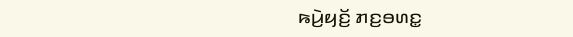ꤒꤣꤧ꤬ꤟꤢꤩ꤬ ꤊꤢ꤬ꤋꤛꤢ꤭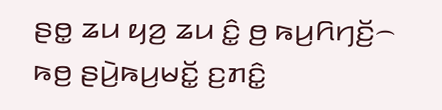ꤔꤥ꤭ ꤘꤣ ꤟꤤ꤬ ꤘꤣ ꤢꤨ꤭ ꤥ꤬ ꤒꤣ꤬ꤖꤚꤢꤩ꤬꤮ ꤒꤥ꤬ ꤔꤣꤧ꤬ꤒꤣ꤬ꤗꤢꤩ꤭ ꤢ꤬ꤊꤢꤨ꤭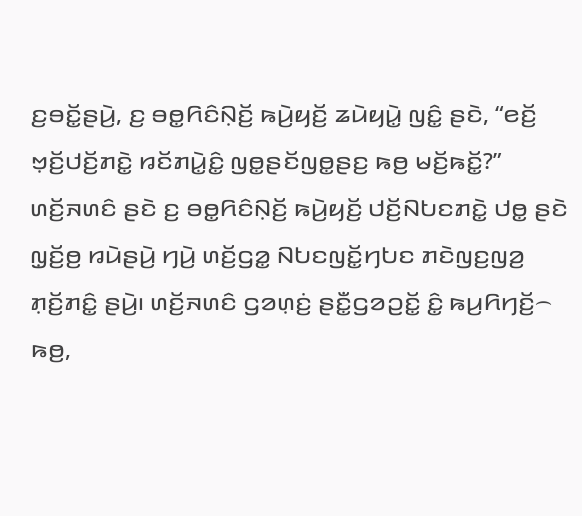ꤢ꤬ꤋꤢꤩ꤭ꤔꤣꤧ꤬, ꤢ꤬ ꤋꤥ꤭ꤖꤢꤨꤡ꤫ꤢꤩ꤬ ꤒꤣꤧ꤬ꤟꤢꤩ꤬ ꤘꤣꤧꤟꤣꤧ꤭ ꤜꤢꤨ꤭ ꤔꤢꤧ, “ꤕꤢꤩ꤬ ꤠ꤫ꤢꤩ꤬ꤓꤢꤩ꤬ꤊꤢꤧ꤭ ꤙꤢꤩꤊꤣꤧ꤭ꤢꤨ꤭ ꤜꤥ꤭ꤔꤢꤩꤜꤥ꤭ꤔꤢ꤬ ꤒꤥ꤬ ꤗꤢꤩ꤬ꤒꤢꤩ꤭?”
ꤛꤢꤩ꤬ꤏꤛꤢꤨ ꤔꤢꤧ ꤢ꤬ ꤋꤥ꤭ꤖꤢꤨꤡ꤫ꤢꤩ꤬ ꤒꤣꤧ꤬ꤟꤢꤩ꤬ ꤓꤢꤩ꤬ꤡꤝꤢꤊꤢꤧ꤭ ꤓꤥ꤭ ꤔꤢꤧ ꤜ꤫ꤢꤩ꤬ꤥ꤬ ꤙꤣꤧꤔꤣꤧ꤬ ꤚꤣꤧ꤬ ꤛꤢꤩ꤬ꤞꤤ꤭ ꤡꤝꤢꤜꤢꤩ꤭ꤚꤝꤢ ꤊꤢꤧꤜꤢ꤬ꤜꤤ꤬ ꤊ꤫ꤢꤩ꤬ꤊꤢꤨ꤭ ꤔꤣꤧ꤬꤯ ꤛꤢꤩ꤬ꤏꤛꤢꤨ ꤞꤤꤛ꤫ꤢꤦ꤬ ꤔꤢꤪ꤭ꤞꤤꤑꤢꤩ꤭ ꤢꤨ꤭ ꤒꤣ꤬ꤖꤚꤢꤩ꤬꤮ ꤒꤥ꤬,